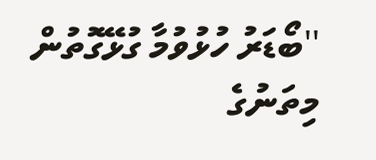''ބޯޑަރު ހުޅުވުމާ ގުޅޭގޮތުން މިތަނުގެ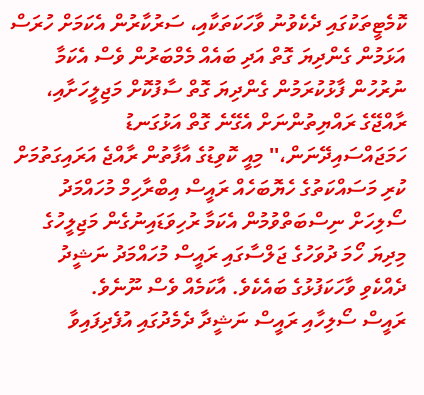ކޮމެޓީތަކުގައި ދެކެވުނު ވާހަކަތަކާއި، ސަރުކާރުން އެކަމަށް ހުރަސް އަޅަމުން ގެންދިޔަ ގޮތް އަދި ބައެއް މެމްބަރުން ވެސް އެކަމާ ނުރުހުން ފާޅުކުރަމުން ގެންދިޔަ ގޮތް ސާފުކޮށް މަޖިލީހަށާއި، ރާއްޖޭގެ ރައްޔިތުންނަށް އެގޭނެ ގޮތް އަޅުގަނޑު ހަމަޖައްސައިދޭނަން،'' މިއީ ކޮވިޑުގެ އާފާތުން ރާއްޖެ އަރައިގަތުމަށް ކުރި މަސައްކަތުގެ ހެޔޮބަހެއް ރައީސް އިބްރާހިމް މުހައްމަދު ސޯލިހަށް ނިސްބަތްވުމުން އެކަމާ ރުހިވަޑައިނުގެން މަޖިލީހުގެ މިދިޔަ ހޯމަ ދުވަހުގެ ޖަލްސާގައި ރައީސް މުހައްމަދު ނަޝީދު ދެއްކެވި ވާހަކަފުޅުގެ ބައެކެވެ. އާކަމެއް ވެސް ނޫނެވެ.
ރައީސް ސޯލިހާއި ރައީސް ނަޝީދާ ދެމެދުގައި އުފެދިފައިވާ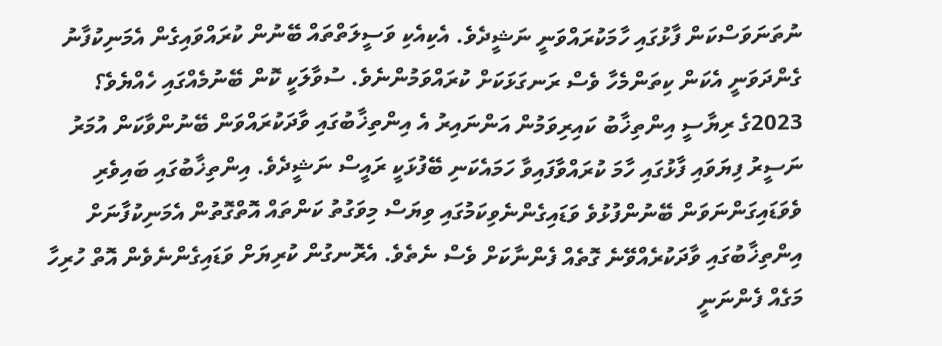ނުތަނަވަސްކަން ފާޅުގައި ހާމަކުރައްވަނީ ނަޝީދެވެ. އެކިއެކި ވަސީލަތްތައް ބޭނުން ކުރައްވައިގެން އެމަނިކުފާނު ގެންދަވަނީ އެކަން ކިތަންމެހާ ވެސް ރަނގަޅަކަށް ކުރައްވަމުންނެވެ. ސުވާލަކީ ކޮން ބޭނުމެއްގައި ހެއްޔެވެ؟
2023ގެ ރިޔާސީ އިންތިޚާބު ކައިރިވަމުން އަންނައިރު އެ އިންތިޚާބުގައި ވާދަކުރައްވަން ބޭނުންވާކަން އުމަރު ނަސީރު ފިޔަވައި ފާޅުގައި ހާމަ ކުރައްވާފައިވާ ހަމައެކަނި ބޭފުޅަކީ ރައީސް ނަޝީދެވެ. އިންތިޚާބުގައި ބައިވެރި ވެވަޑައިގަންނަވަން ބޭނުންފުޅުވެ ވަޑައިގެންނެވިކަމުގައި ވިޔަސް މިވަގުތު ކަންތައް އޮތްގޮތުން އެމަނިކުފާނަށް އިންތިޚާބުގައި ވާދަކުރެއްވޭނެ ގޮތެއް ފެންނާކަށް ވެސް ނެތެވެ. އެރޮނގުން ކުރިޔަށް ވަޑައިގެންނެވެން އޮތް ހުރިހާ މަގެއް ފެންނަނީ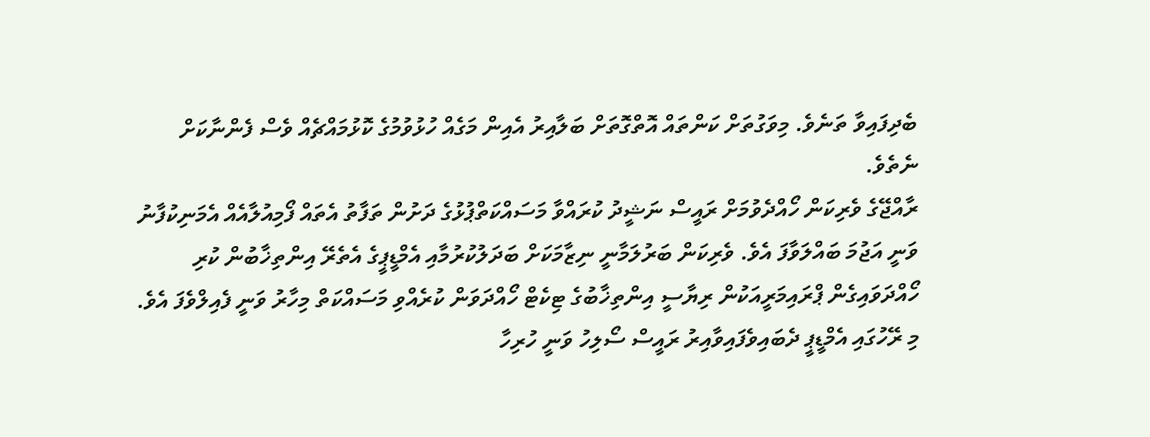ބެދިފައިވާ ތަނެވެ. މިވަގުތަށް ކަންތައް އޮތްގޮތަށް ބަލާއިރު އެއިން މަގެއް ހުޅުވުމުގެ ކޮޅުމައްޗެއް ވެސް ފެންނާކަށް ނެތެވެ.
ރާއްޖޭގެ ވެރިކަން ހޯއްދެވުމަށް ރައީސް ނަޝީދު ކުރައްވާ މަސައްކަތްޕުޅުގެ ދަށުން ތަފާތު އެތައް ފޯމިއުލާއެއް އެމަނިކުފާނު ވަނީ އަޖުމަ ބައްލަވާފަ އެވެ. ވެރިކަން ބަރުލަމާނީ ނިޒާމަކަށް ބަދަލުކުރުމާއި އެމްޑީޕީގެ އެތެރޭ އިންތިޚާބުން ކުރި ހޯއްދަވައިގެން ޕްރައިމަރީއަކުން ރިޔާސީ އިންތިޚާބުގެ ޓިކެޓް ހޯއްދަވަން ކުރެއްވި މަސައްކަތް މިހާރު ވަނީ ފެއިލްވެފަ އެވެ.
މި ރޭހުގައި އެމްޑީޕީ ދެބައިވެފައިވާއިރު ރައީސް ސޯލިހު ވަނީ ހުރިހާ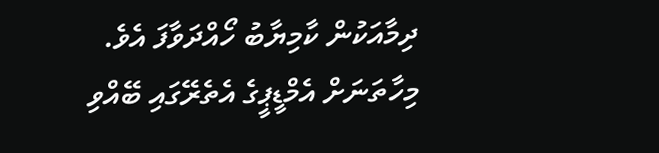ދިމާއަކުން ކާމިޔާބު ހޯއްދަވާފަ އެވެ. މިހާތަނަށް އެމްޑީޕީގެ އެތެރޭގައި ބޭއްވި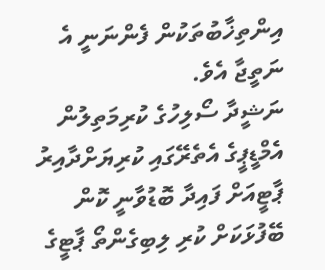އިންތިޚާބުތަކުން ފެންނަނީ އެ ނަތީޖާ އެވެ.
ނަޝީދާ ސޯލިހުގެ ކުރިމަތިލުން އެމްޑީޕީގެ އެތެރޭގައި ކުރިޔަށްދާއިރު ޕާޓީއަށް ފައިދާ ބޮޑުވާނީ ކޮން ބޭފުޅަކަށް ކުރި ލިބިގެންތޯ ޕާޓީގެ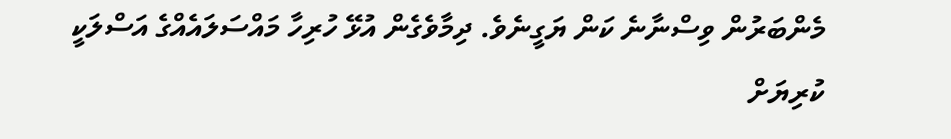މެންބަރުން ވިސްނާނެ ކަން ޔަގީނެވެ. ދިމާވެގެން އުޅޭ ހުރިހާ މައްސަލައެއްގެ އަސްލަކީ ކުރިޔަށް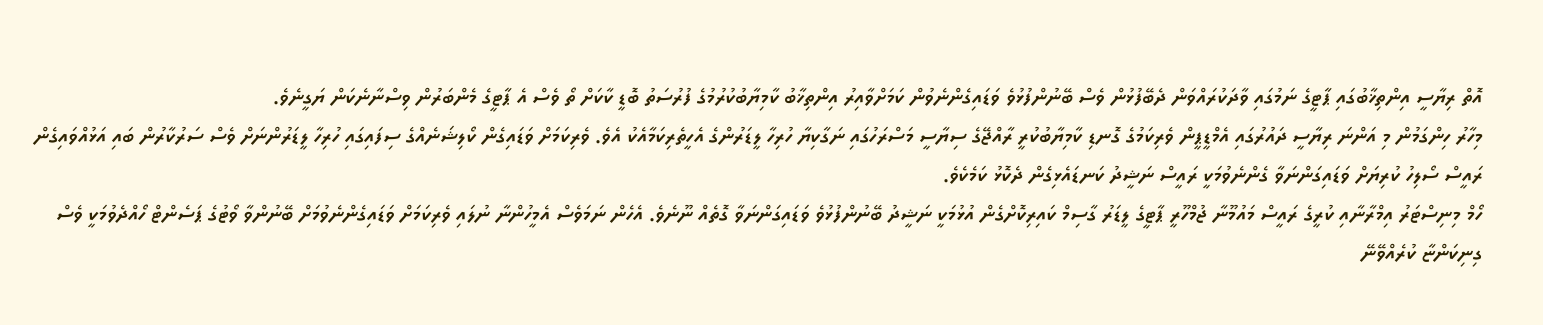އޮތް ރިޔާސީ އިންތިޚާބުގައި ޕާޓީގެ ނަމުގައި ވާދަކުރައްވަން ދެބޭފުޅުން ވެސް ބޭނުންފުޅުވެ ވަޑައިގެންނެވުން ކަމަށްވާއިރު އިންތިޚާބު ކާމިޔާބުކުރުމުގެ ފުރުސަތު ބޮޑީ ކާކަށް ތޯ ވެސް އެ ޕާޓީގެ މެންބަރުން ވިސްނާނެކަން ޔަގީނެވެ.
މިހާރު ހިންގަމުން މި އަންނަ ރިޔާސީ ދައުރުގައި އެމްޑީޕީން ވެރިކަމުގެ ގޮނޑި ކާމިޔާބުކުރީ ރާއްޖޭގެ ސިޔާސީ މަސްރަހުގައި ނަގާކިޔާ ހުރިހާ ލީޑަރުންގެ އެހީތެރިކަމާއެކު އެވެ. ވެރިކަމަށް ވަޑައިގެން ކޯލިޝަނެއްގެ ސިފައިގައި ހުރިހާ ލީޑަރުންނަށް ވެސް ސަރުކާރުން ބައި އަޅުއްވައިގެން ރައީސް ސޯލިހު ކުރިޔަށް ވަޑައިގަންނަވާ ގެންނެވުމަކީ ރައީސް ނަޝީދު ކަނޑައެޅިގެން ދެކޮޅު ކަމެކެވެ.
ހޯމް މިނިސްޓަރު އިމްރާނާއި ކުރީގެ ރައީސް މައުމޫނާ ޖުމްހޫރީ ޕާޓީގެ ލީޑަރު ގާސިމް ކައިރިކޮށްގެން އުޅުމަކީ ނަޝީދު ބޭނުންފުޅުވެ ވަޑައިގަންނަވާ ގޮތެއް ނޫނެވެ. އެހެން ނަމަވެސް އެމީހުންނާ ނުލައި ވެރިކަމަށް ވަޑައިގެންނެވުމަށް ބޭނުންވާ ވޯޓުގެ ޕަސެންޓް ހޯއްދެވުމަކީ ވެސް ގިނިކަންޏާ ކުރެއްވޭނޭ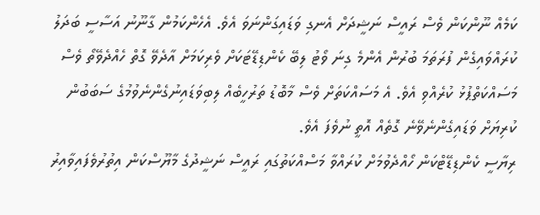ކަމެއް ނޫންކަން ވެސް ރައީސް ނަޝީދަށް އެނގި ވަޑައިގަންނަވަ އެވެ. އެހެންކަމުން ގާނޫނު އަސާސީ ބަދަލު ކުރައްވައިގެން ފުރަތަމަ ބުރުން އެންމެ ގިނަ ވޯޓު ލިބޭ ކެންޑިޑޭޓަކަށް ވެރިކަމަށް އާދެވޭ ގޮތް ހެއްދެވޭތޯ ވެސް މަސައްކަތްޕުޅު ކުރެއްވި އެވެ. އެ މަސައްކަތަށް ވެސް މާބޮޑު ތަރުހީބެއް ލިބިވަޑައިނުގެންނެވުމުގެ ސަބަބުން ކުރިޔަށް ވަޑައިގެންނެވޭނެ ގޮތެއް އޮތީ ނުވެފަ އެވެ.
ރިޔާސީ ކެންޑިޑޭޓްކަން ހޯއްދެވުމަށް ކުރައްވާ މަސްއްކަތުގައި ރައީސް ނަޝީދުގެ މާޔޫސްކަން އިތުރުވެފައިވާއިރު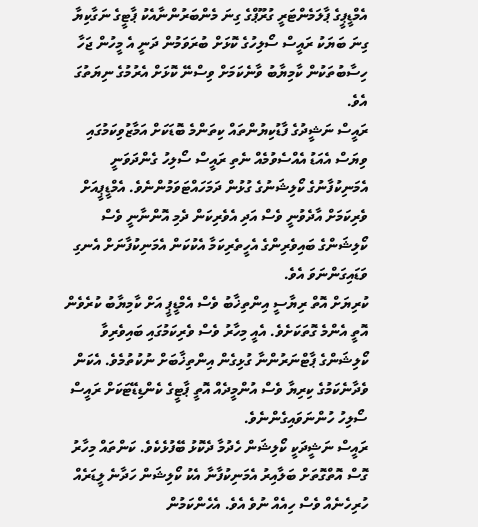އެމްޑީޕީގެ ޕާލަމެންޓަރީ ގުރޫޕްގެ ގިނަ މެންބަރުންނާއެކު ޕާޓީގެ ނަގާކިޔާ ގިނަ ބަޔަކު ރައީސް ސޯލިހުގެ ކޮޅަށް ބުރަވަމުން ދަނީ އެ މީހުން ޖަހާ ހިސާބުތަކުން ކާމިޔާބު ވާނެކަމަށް ވިސްނޭ ކޮޅަށް އެރުމުގެ ނިޔަތުގަ އެވެ.
ރައީސް ނަޝީދުގެ ފާޑުކިޔުންތައް ކިތަންމެ ބޮޑަކަށް އަމާޒުވިކަމުގައި ވިޔަސް އެއަޑު އެއްސެވުމެއް ނެތި ރައީސް ސޯލިހު ގެންދަވަނީ އެމަނިކުފާނުގެ ކޯލިޝަނުގެ ގުޅުން ދަމަހައްޓަވަމުންނެވެ. އެމްޑީޕީއަށް ވެރިކަމަށް އާދެވުނީ ވެސް އަދި އެވެރިކަން ދެމި އޮންނާނީ ވެސް ކޯލިޝަންގެ ބައިވެރިންގެ އެހީތެރިކަމާ އެކުކަން އެމަނިކުފާނަށް އެނގި ވަޑައިގަންނަވަ އެވެ.
ކުރިޔަށް އޮތް ރިޔާސީ އިންތިޚާބު ވެސް އެމްޑީޕީ އަށް ކާމިޔާބު ކުރެވެން އޮތީ އެންމެ ގޮތަކަށެވެ. އެއީ މިހާރު ވެސް ވެރިކަމުގައި ބައިވެރިވާ ކޯލިޝަންގެ ޕާޓްނަރުންނާ ގުޅިގެން އިންތިޚާބަށް ނުކުތުމެވެ. އެކަން ވެދާނެކަމުގެ ކިރިޔާ ވެސް އުންމީދެއް އޮތީ ޕާޓީގެ ކެންޑިޑޭޓަކަށް ރައީސް ސޯލިހު ހުންނަވައިގެންނެވެ.
ރައީސް ނަޝީދަކީ ކޯލިޝަން ހެދުމާ ދެކޮޅު ބޭފުޅެކެވެ. ކަންތައް މިހާރު ގޮސް އޮތްގޮތަށް ބަލާއިރު އެމަނިކުފާނާ އެކު ކޯލިޝަން ހަދާނެ ލީޑަރެއް ހުރިހެނެއް ވެސް ހިއެއް ނުވެ އެވެ. އެހެންކަމުން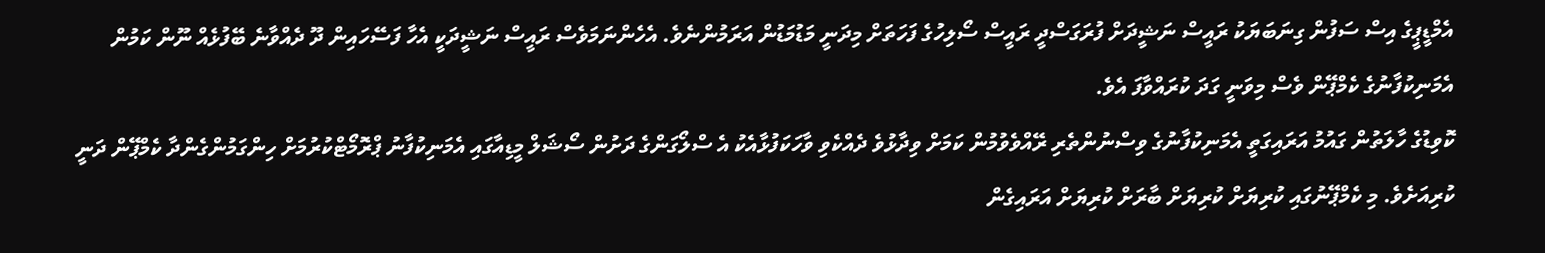އެމްޑީޕީގެ އިސް ސަފުން ގިނަބަޔަކު ރައީސް ނަޝީދަށް ފުރަގަސްދީ ރައީސް ސޯލިހުގެ ފަހަތަށް މިދަނީ މަޑުމަޑުން އަރަމުންނެވެ. އެހެންނަމަވެސް ރައީސް ނަޝީދަކީ އެހާ ފަސޭހައިން ދޫ ދެއްވާނެ ބޭފުޅެއް ނޫން ކަމުން އެމަނިކުފާނުގެ ކެމްޕޭން ވެސް މިވަނީ ގަދަ ކުރައްވާފަ އެވެ.
ކޮވިޑުގެ ހާލަތުން ގައުމު އަރައިގަތީ އެމަނިކުފާނުގެ ވިސްނުންތެރި ރޭއްވެވުމުން ކަމަށް ވިދާޅުވެ ދެއްކެވި ވާހަކަފުޅާއެކު އެ ސްލޯގަންގެ ދަށުން ސޯޝަލް މީޑިއާގައި އެމަނިކުފާނު ޕްރޮމޯޓްކުރުމަށް ހިންގަމުންގެންދާ ކެމްޕޭން ދަނީ ކުރިއަށެވެ. މި ކެމްޕޭނުގައި ކުރިޔަށް ކުރިޔަށް ބާރަށް ކުރިޔަށް އަރައިގެން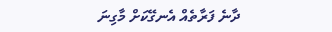ދާނެ ފަރާތެއް އެނގޭކަށް މާގިނަ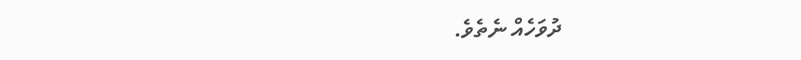ދުވަހެއް ނެތެވެ.